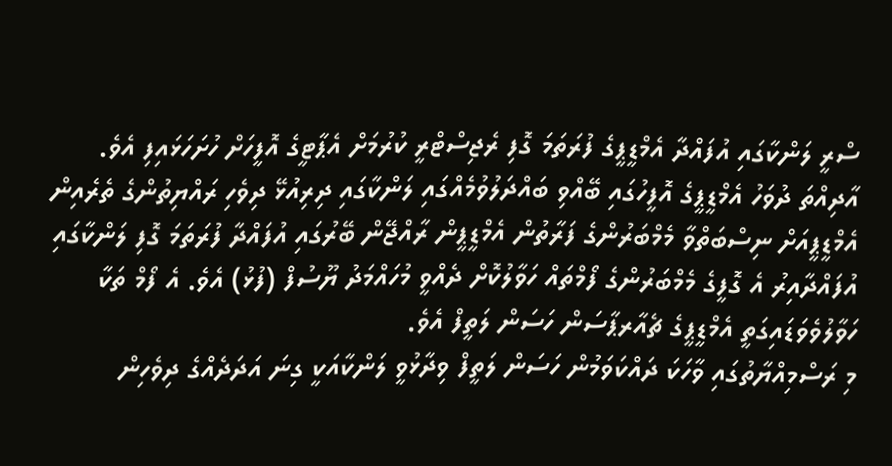ސްރީ ލަންކާގައި އުފައްދާ އެމްޑީޕީގެ ފުރަތަމަ ގޮފި ރެޖިސްޓްރީ ކުރުމަށް އެޕާޓީގެ އޮފީހަށް ހުށަހަޅައިފި އެވެ.
އާދިއްތަ ދުވަހު އެމްޑީޕީގެ އޮފީހުގައި ބޭއްވި ބައްދަލުވުމެއްގައި ލަންކާގައި ދިރިއުޅޭ ދިވެހި ރައްޔިތުންގެ ތެރެއިން އެމްޑީޕީއަށް ނިސްބަތްވާ މެމްބަރުންގެ ފަރާތުން އެމްޑީޕީން ރާއްޖޭން ބޭރުގައި އުފައްދާ ފުރަތަމަ ގޮފި ލަންކާގައި އުފައްދާއިރު އެ ގޮފީގެ މެމްބަރުންގެ ފޯމްތައް ހަވާލުކޮށް ދެއްވީ މުހައްމަދު ޔޫސުފް (ފުޅު) އެވެ. އެ ފޯމް ތަކާ ހަވާލުވެވަޑައިގަތީ އެމްޑީޕީގެ ޗެއާރޕާސަން ހަސަން ލަތީފް އެވެ.
މި ރަސްމިއްޔާތުގައި ވާހަކަ ދައްކަވަމުން ހަސަން ލަތީފް ވިދާޅުވީ ލަންކާއަކީ ގިނަ އަދަދެއްގެ ދިވެހިން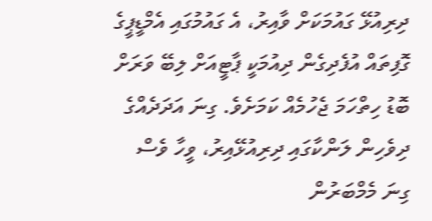ދިރިއުޅޭ ގައުމަކަށް ވާއިރު، އެ ގައުމުގައި އެމްޑީޕީގެ ގޮފިތައް އުފެދިގެން ދިއުމަކީ ޕާޓީއަށް ލިބޭ ވަރަށް ބޮޑު ހިތްހަމަ ޖެހުމެއް ކަމަށެވެ. ގިނަ އަދަދެއްގެ ދިވެހިން ލަންކާގައި ދިރިއުޅޭއިރު، ވީހާ ވެސް ގިނަ މެމްބަރުން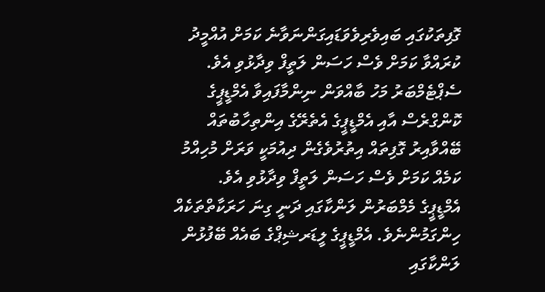ގޮފިތަކުގައި ބައިވެރިވެވަޑައިގަންނަވާނެ ކަމަށް އުއްމީދު ކުރައްވާ ކަމަށް ވެސް ހަސަން ލަތީފް ވިދާޅުވި އެވެ.
ސެޕްޓެމްބަރު މަހު ބާއްވަން ނިންމާފައިވާ އެމްޑީޕީގެ ކޮންގްރެސް އާއި އެމްޑީޕީގެ އެތެރޭގެ އިންތިހާބުތައް ބޭއްވާއިރު ގޮފިތައް އިތުރުވެގެން ދިއުމަކީ ވަރަށް މުހިއްމު ކަމެއް ކަމަށް ވެސް ހަސަން ލަތީފް ވިދާޅުވި އެވެ.
އެމްޑީޕީގެ މެމްބަރުން ލަންކާގައި ދަނީ ގިނަ ހަރަކާތްތަކެއް ހިންގަމުންނެވެ. އެމްޑީޕީގެ ލީޑަރޝިޕްގެ ބައެއް ބޭފުޅުން ލަންކާގައި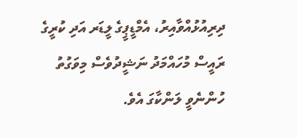ދިރިއުޅުއްވާއިރު، އެމްޑީޕީގެ ލީޑަރ އަދި ކުރީގެ ރައީސް މުހައްމަދު ނަޝީދުވެސް މިވަގުތު ހުންނެވީ ލަންކާގަ އެވެ.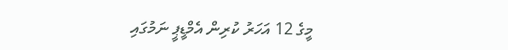މީގެ 12 އަހަރު ކުރިން އެމްޑީޕީ ނަމުގައި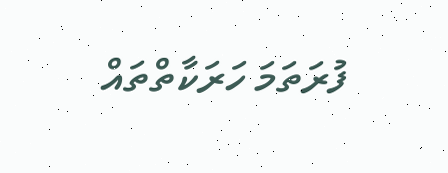ފުރަތަމަ ހަރަކާތްތައް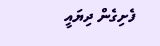ފެށިގެން ދިޔައީ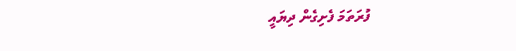ފުރަތަމަ ފެށިގެން ދިޔައީ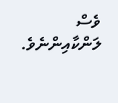ވެސް ލަންކާއިންނެވެ.